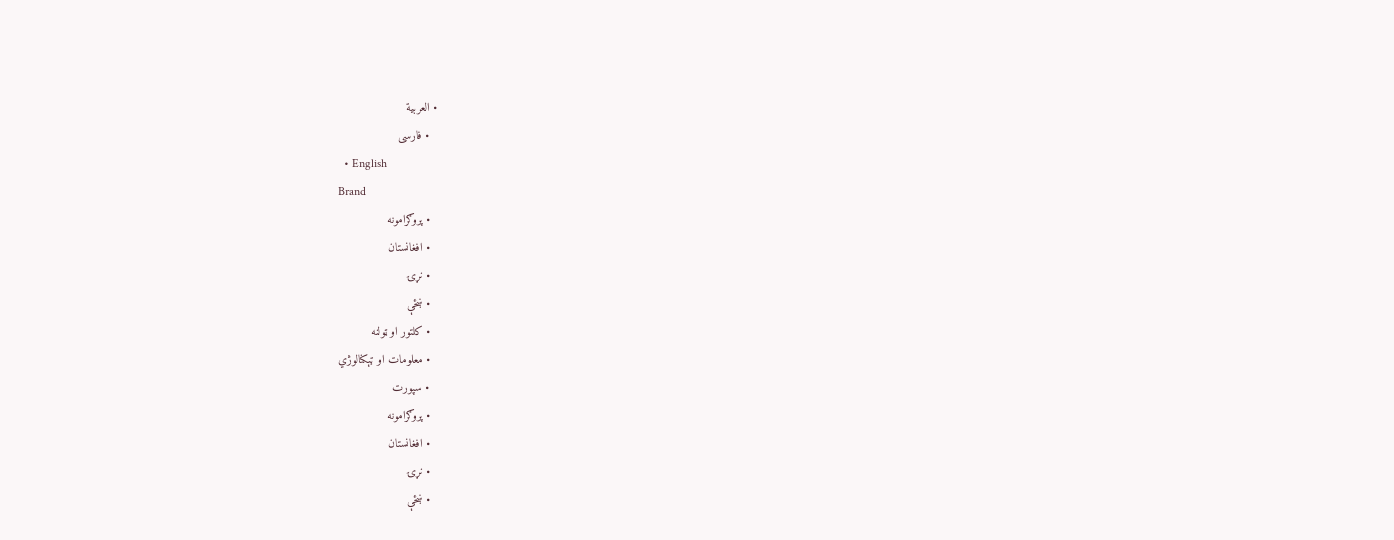• العربية
  • فارسی
  • English
Brand
  • پروګرامونه
  • افغانستان
  • نړۍ
  • ښځې
  • کلتور او ټولنه
  • معلومات او ټېکنالوژي
  • سپورت
  • پروګرامونه
  • افغانستان
  • نړۍ
  • ښځې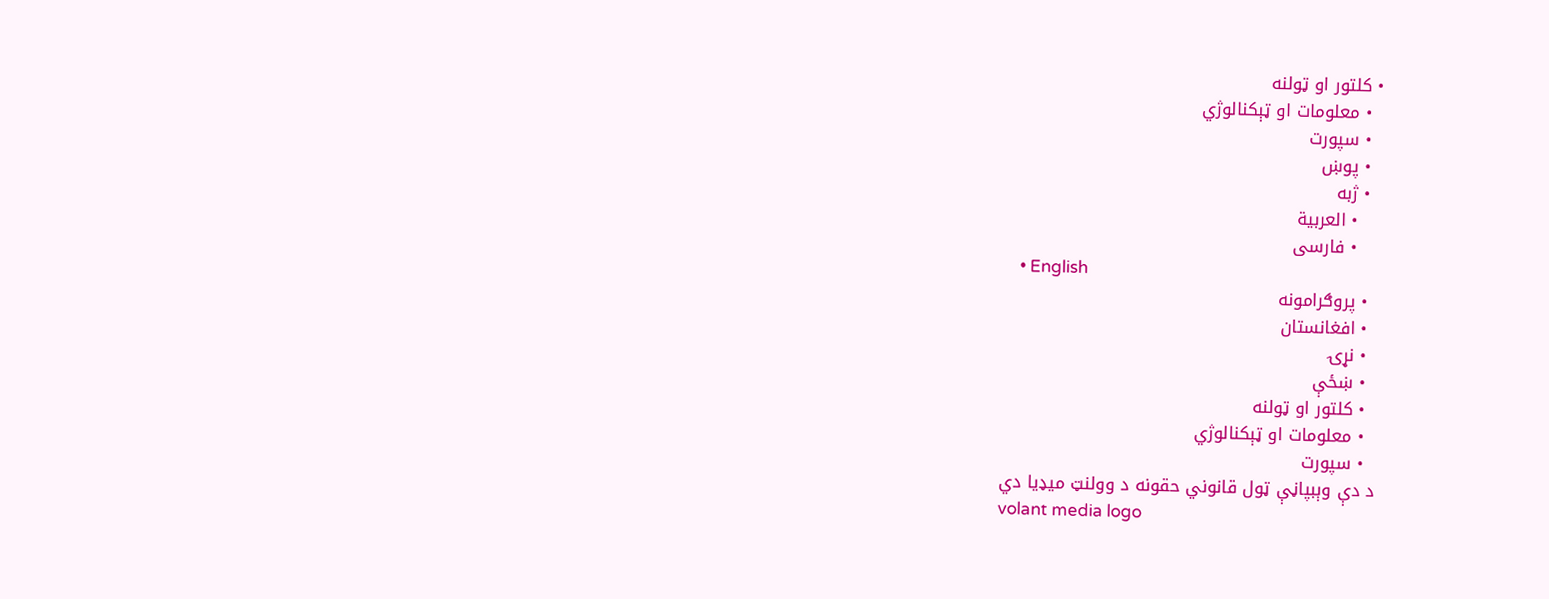• کلتور او ټولنه
  • معلومات او ټېکنالوژي
  • سپورت
  • پوښ
  • ژبه
    • العربية
    • فارسی
    • English
  • پروګرامونه
  • افغانستان
  • نړۍ
  • ښځې
  • کلتور او ټولنه
  • معلومات او ټېکنالوژي
  • سپورت
د دې وېبپاڼې ټول قانوني حقونه د وولنټ میډیا دي
volant media logo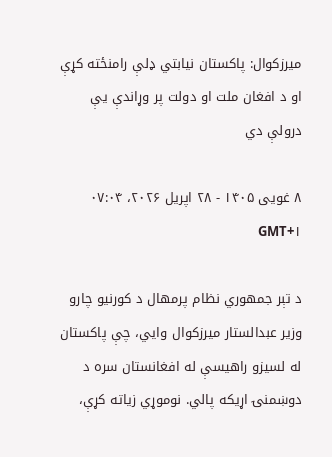میرزکوال: پاکستان نیابتي‌ ډلې رامنځته کړې او د افغان ملت او دولت پر وړاندې یې درولې دي

۸ غویی ۱۴۰۵ - ۲۸ اپریل ۲۰۲۶، ۰۷:۰۴ GMT+۱

د تېر جمهوري نظام پرمهال د کورنيو چارو وزیر عبدالستار ميرزکوال وایي، چې پاکستان له لسیزو راهیسې له افغانستان سره د دوښمنۍ اړیکه پالي. نوموړي زیاته کړې،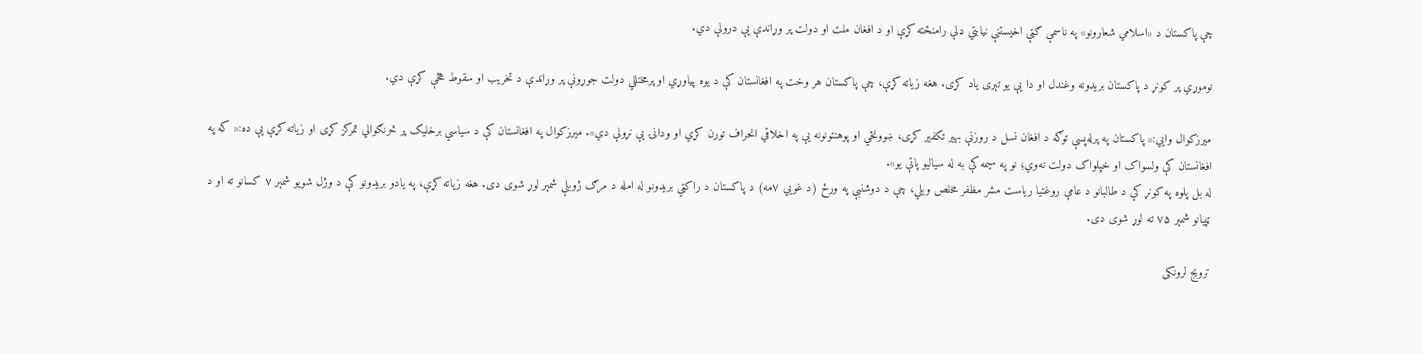چې پاکستان د «اسلامي‌ شعارونو» په ناسمې ګټې اخیستنې نیابتي ډلې رامنځته کړې او د افغان ملت او دولت پر وړاندې یې درولې دي.

نوموړي پر کونړ د پاکستان بریدونه وغندل او دا یې یو تېری یاد کړی. هغه زیاته کړې، چې پاکستان هر وخت په افغانستان کې د یوه پیاوړي او پرمختللي دولت جوړونې پر وړاندې د تخریب او سقوط هڅې کړې دي.

میرزکوال وایي:« پاکستان په پرله‌پسې توګه د افغان نسل د روزنې بهیر تکفیر کړی، ښوونځي او پوهنتونونه یې په اخلاقي انحراف تورن کړي او ودانۍ یې نړولې دي». میرزکوال په افغانستان کې د سیاسي‌ برخلیک پر څرنګوالي تمرکز کړی او زیاته کړې یې ده:« که په افغانستان کې ولسواک او خپلواک دولت نه‌وي؛ نو په سیمه کې به له سیالیو پاتې یو».
له بل پلوه په کونړ کې د طالبانو د عامې روغتیا ریاست مشر مظفر مخلص ویلي، چې د دوشنبې په ورځ (د غویي ۷مه) د پاکستان د راکټي بریدونو له امله د مرګ ژوبلې شمېر لوړ شوی دی. هغه زیاته کړې، په یادو بریدونو کې د وژل شویو شمېر ۷ کسانو ته او د ټپیانو شمېر ۷۵ ته لوړ شوی دی.

ترویج لرونکی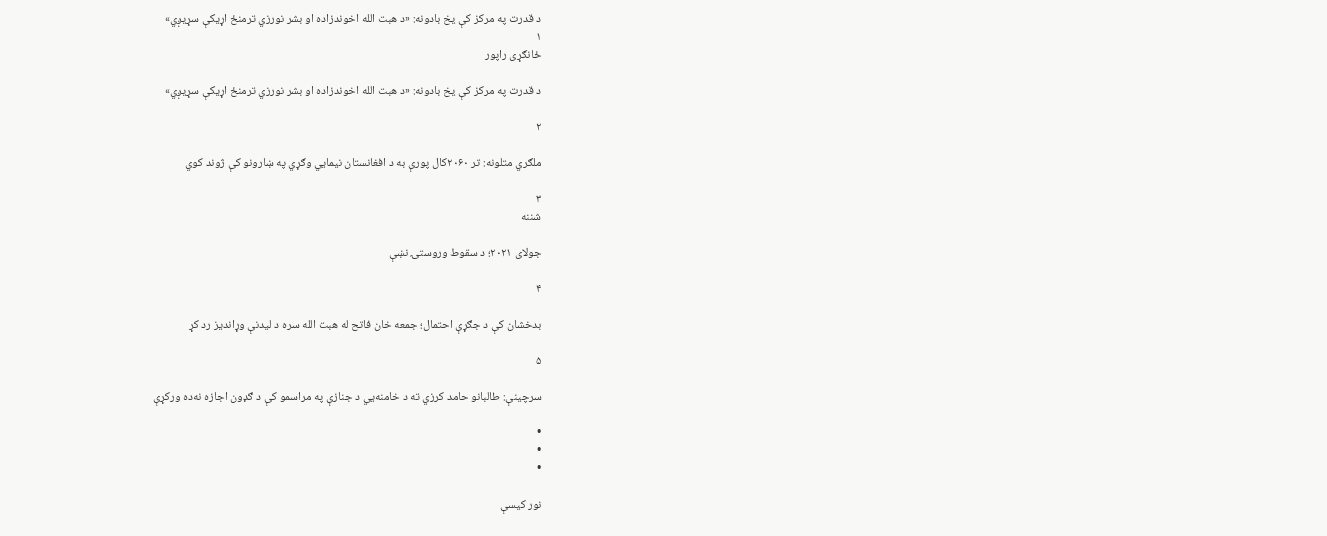د قدرت په مرکز کې یخ بادونه: «د هبت الله اخوندزاده او بشر نورزي ترمنځ اړیکې سړیږي»
۱
ځانګړی راپور

د قدرت په مرکز کې یخ بادونه: «د هبت الله اخوندزاده او بشر نورزي ترمنځ اړیکې سړیږي»

۲

ملګري متلونه: تر ۲۰۶۰کال پورې به د افغانستان نیمايي وګړي په ښارونو کې ژوند کوي

۳
شننه

جولای ۲۰۲۱؛ د سقوط وروستۍ نښې

۴

بدخشان کې د جګړې احتمال؛ جمعه خان فاتح له هبت الله سره د لیدنې وړاندیز رد کړ

۵

سرچینې: طالبانو حامد کرزي ته د خامنه‌یي د جنازې په مراسمو کې د ګډون اجازه نه‌ده ورکړې

•
•
•

نور کیسې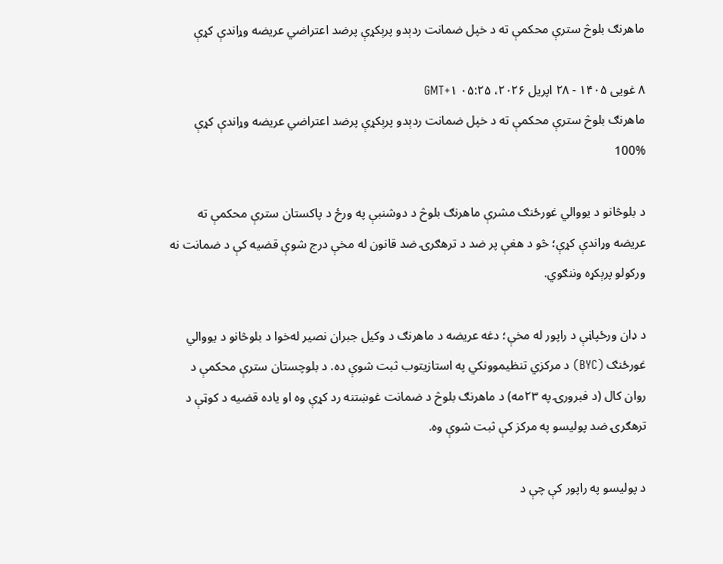ماهرنګ بلوڅ سترې محکمې ته د خپل ضمانت ردېدو پرېکړې پرضد اعتراضي عریضه وړاندې کړې

۸ غویی ۱۴۰۵ - ۲۸ اپریل ۲۰۲۶، ۰۵:۲۵ GMT+۱
ماهرنګ بلوڅ سترې محکمې ته د خپل ضمانت ردېدو پرېکړې پرضد اعتراضي عریضه وړاندې کړې
100%

د بلوڅانو د یووالي غورځنګ مشرې ماهرنګ بلوڅ د دوشنبې په ورځ د پاکستان سترې محکمې ته عریضه وړاندې کړې؛ څو د هغې پر ضد د ترهګرۍ ضد قانون له مخې درج شوې قضیه کې د ضمانت نه ورکولو پرېکړه وننګوي.

د ډان ورځپاڼې د راپور له مخې؛ دغه عریضه د ماهرنګ د وکیل جبران نصیر له‌خوا د بلوڅانو د یووالي غورځنګ (BYC) د مرکزي تنظیموونکي په استازیتوب ثبت شوې ده. د بلوچستان سترې محکمې د روان کال (د فبرورۍ په ۲۳مه) د ماهرنګ بلوڅ د ضمانت غوښتنه رد کړې وه او یاده قضیه د کوټې د ترهګرۍ ضد پولیسو په مرکز کې ثبت شوې وه.

د پولیسو په راپور کې چې د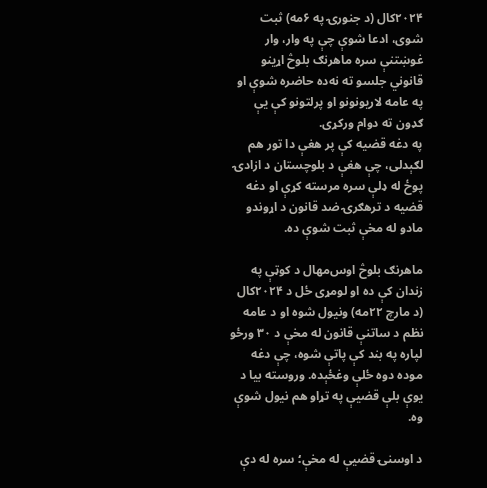۲۰۲۴کال (د جنورۍ په ۶مه) ثبت شوی، ادعا شوې چې په وار، وار غوښتنې سره ماهرنګ بلوڅ اړینو قانوني جلسو ته نه‌ده حاضره شوې او په عامه لاریونونو او پرلتونو کې یې ګډون ته دوام ورکړی.
په دغه قضیه کې پر هغې دا تور هم لګېدلی، چې هغې د بلوچستان د ازادۍ پوځ له ډلې سره مرسته کړې او دغه قضیه د ترهګرۍ ضد قانون د اړوندو مادو له مخې ثبت شوې ده.

ماهرنګ بلوڅ اوس‌مهال د کوټې په زندان کې ده او لومړی ځل د ۲۰۲۴کال (د مارچ ۲۲مه) ونیول شوه او د عامه نظم د ساتنې قانون له مخې د ۳۰ ورځو لپاره په بند کې پاتې شوه، چې دغه موده دوه ځلې وغځېده. وروسته بیا د یوې بلې قضیې په تړاو هم نیول شوې وه.

د اوسنۍ قضیې له مخې؛ سره له دې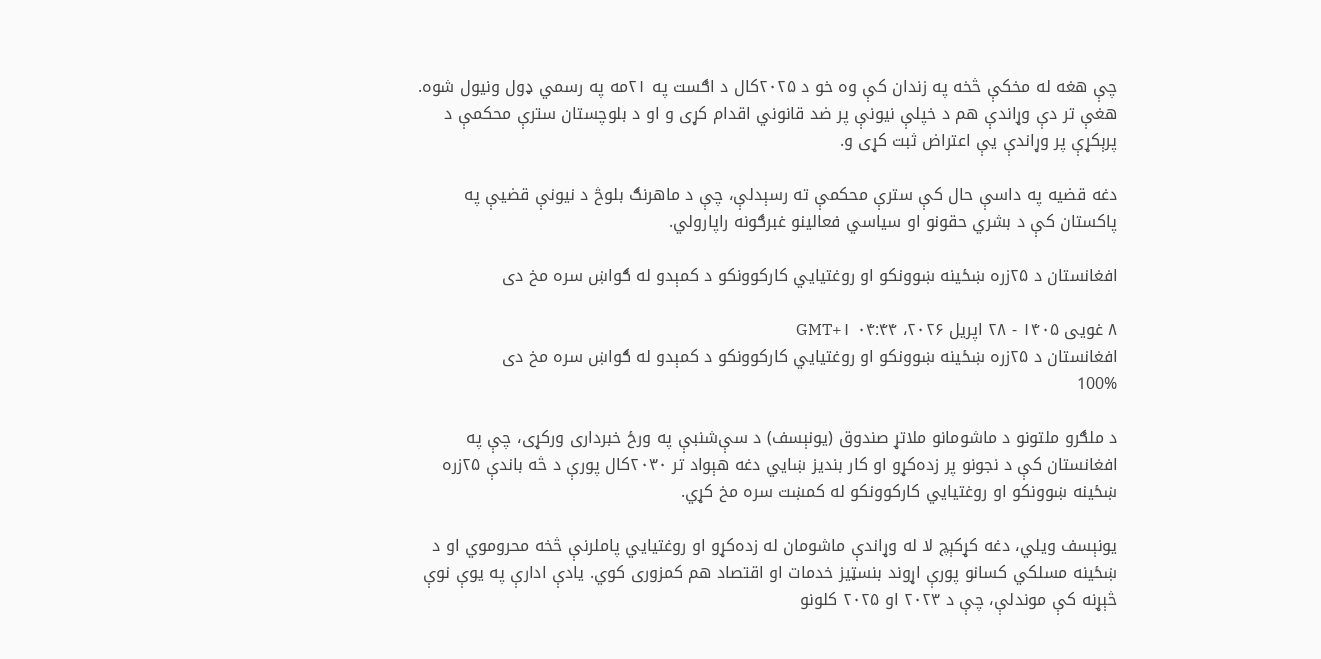چې هغه له مخکې څخه په زندان کې وه خو د ۲۰۲۵کال د اګست په ۲۱مه په رسمي ډول ونیول شوه. هغې تر دې وړاندې هم د خپلې نیونې پر ضد قانوني اقدام کړی و او د بلوچستان سترې محکمې د پرېکړې پر وړاندې یې اعتراض ثبت کړی و.

دغه قضیه په داسې حال کې سترې محکمې ته رسېدلې، چې د ماهرنګ بلوڅ د نیونې قضیې په پاکستان کې د بشري حقونو او سیاسي فعالینو غبرګونه راپارولي.

افغانستان د ۲۵زره ښځینه ښوونکو او روغتیايي کارکوونکو د کمېدو له ګواښ سره مخ دی

۸ غویی ۱۴۰۵ - ۲۸ اپریل ۲۰۲۶، ۰۴:۴۴ GMT+۱
افغانستان د ۲۵زره ښځینه ښوونکو او روغتیايي کارکوونکو د کمېدو له ګواښ سره مخ دی
100%

د ملګرو ملتونو د ماشومانو ملاتړ صندوق (یونېسف) د سې‌شنبې په ورځ خبرداری ورکړی، چې په افغانستان کې د نجونو پر زده‌کړو او کار بندیز ښایي دغه هېواد تر ۲۰۳۰کال پورې د څه باندې ۲۵زره ښځینه ښوونکو او روغتیايي کارکوونکو له کمښت سره مخ کړي.

یونېسف ویلي، دغه کړکېچ لا له وړاندې ماشومان له زده‌کړو او روغتیايي پاملرنې څخه محروموي او د ښځینه مسلکي کسانو پورې اړوند بنسټیز خدمات او اقتصاد هم کمزوری کوي. یادې ادارې په یوې نوې څېړنه کې موندلې، چې د ۲۰۲۳ او ۲۰۲۵ کلونو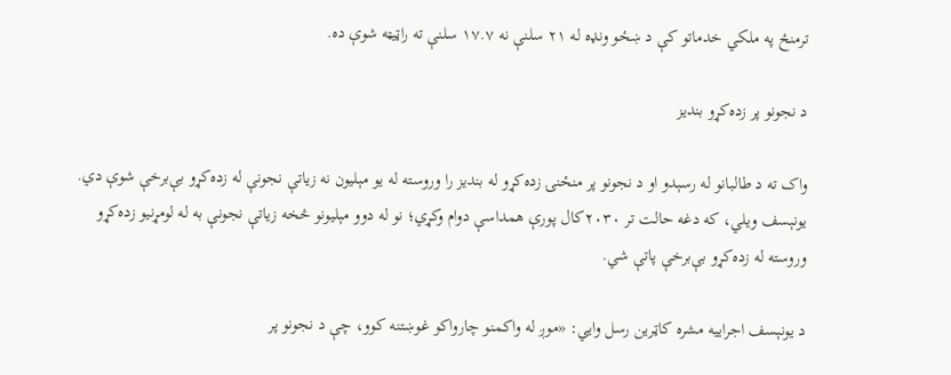ترمنځ په ملکي خدماتو کې د ښځو ونډه له ۲۱ سلنې نه ۱۷.۷ سلنې ته راټيټه شوې ده.

د نجونو پر زده‌کړو بندیز

واک ته د طالبانو له رسېدو او د نجونو پر منځنۍ زده‌کړو له بندیز را وروسته له یو مېلیون نه زیاتې نجونې له زده‌کړو بې‌برخې شوې دي. یونېسف ویلي، که دغه حالت تر ۲۰۳۰کال پورې همداسې دوام وکړي؛ نو له دوو مېلیونو څخه زیاتې نجونې به له لومړنیو زده‌کړو وروسته له زده‌کړو بې‌برخې پاتې شي.

د یونېسف اجراییه مشره کاټرین رسل وايي: «موږ له واکمنو چارواکو غوښتنه کوو، چې د نجونو پر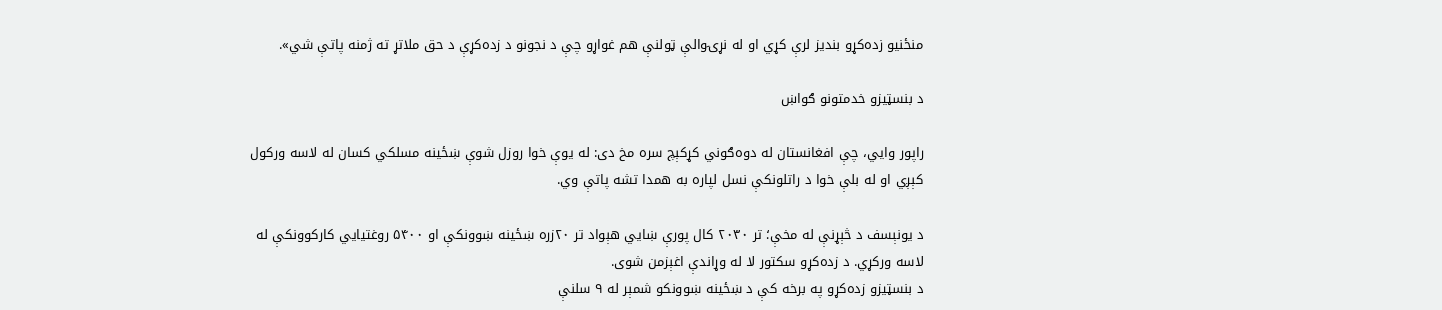منځنیو زده‌کړو بندیز لرې کړي او له نړۍوالې ټولنې هم غواړو چې د نجونو د زده‌کړې د حق ملاتړ ته ژمنه پاتې شي».

د بنسټیزو خدمتونو ګواښ

راپور وایي، چې افغانستان له دوه‌ګوني کړکېچ سره مخ دی: له یوې خوا روزل شوې ښځینه مسلکي کسان له لاسه ورکول کېږي او له بلې خوا د راتلونکې نسل لپاره به همدا تشه پاتې وي.

د یونېسف د څېړنې له مخې؛ تر ۲۰۳۰ کال پورې ښایي هېواد تر ۲۰زره ښځینه ښوونکې او ۵۴۰۰ روغتیايي کارکوونکې له لاسه ورکړي. د زده‌کړو سکتور لا له وړاندې اغېزمن شوی.
د بنسټیزو زده‌کړو په برخه کې د ښځینه ښوونکو شمېر له ۹ سلنې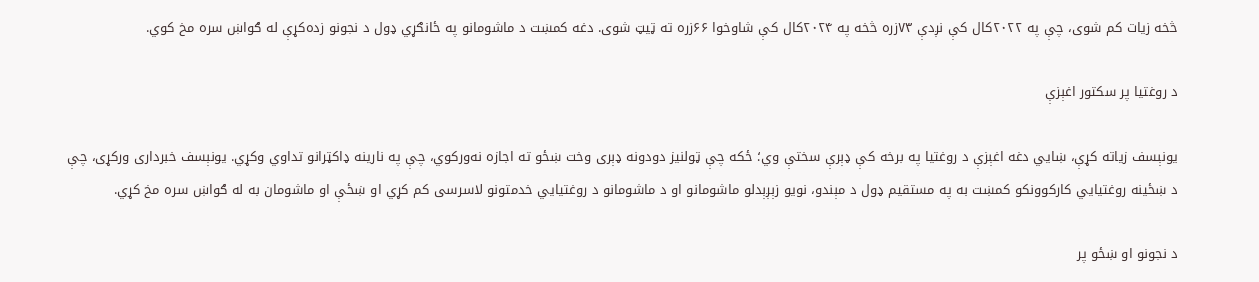څخه زیات کم شوی، چې په ۲۰۲۲کال کې نږدې ۷۳زره څخه په ۲۰۲۴کال کې شاوخوا ۶۶زره ته ټیټ شوی. دغه کمښت د ماشومانو په ځانګړي ډول د نجونو زده‌کړې له ګواښ سره مخ کوي.

د روغتیا پر سکتور اغېزې

یونېسف زیاته کړې، ښايي دغه اغېزې د روغتیا په برخه کې ډېرې سختې وي؛ ځکه چې ټولنیز دودونه ډېری وخت ښځو ته اجازه نه‌ورکوي، چې په نارینه ډاکټرانو تداوي وکړي. یونېسف خبرداری ورکړی، چې د ښځینه روغتیايي کارکوونکو کمښت به په مستقیم ډول د مېندو، نویو زېږېدلو ماشومانو او د ماشومانو د روغتیايي خدمتونو لاسرسی کم کړي او ښځې او ماشومان به له ګواښ سره مخ کړي.

د نجونو او ښځو پر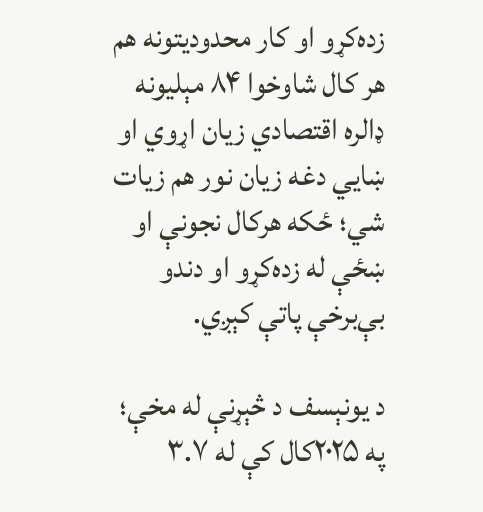زده‌کړو او کار محدودیتونه هم هر کال شاوخوا ۸۴ مېلیونه ډالره اقتصادي زیان اړوي او ښایي دغه زیان نور هم زیات شي؛ ځکه هرکال نجونې او ښځې له زده‌کړو او دندو بې‌برخې پاتې کېږي.

د یونېسف د څېړنې له مخې؛ په ۲۰۲۵کال کې له ۳.۷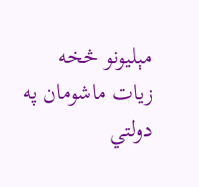مېلیونو څخه زیات ماشومان په دولتي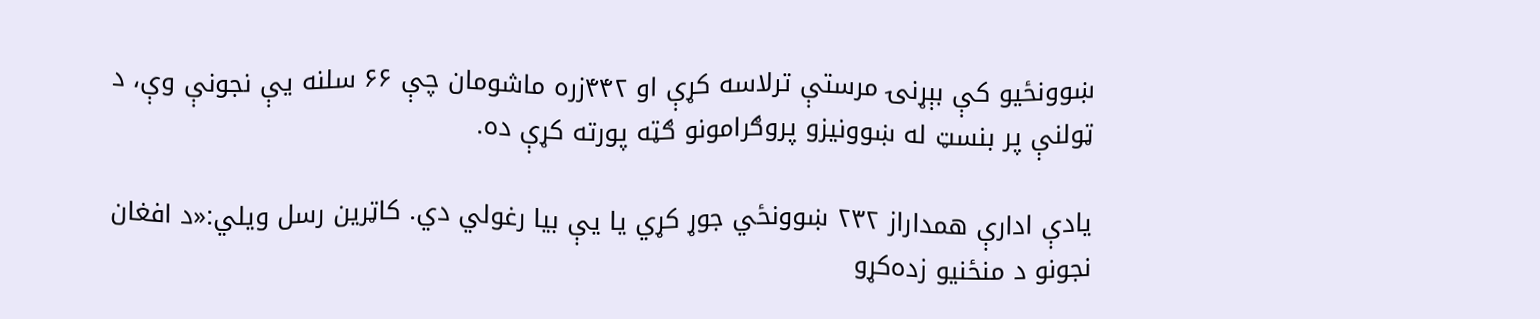ښوونځیو کې بېړنۍ مرستې ترلاسه کړې او ۴۴۲زره ماشومان چې ۶۶ سلنه یې نجونې وې، د ټولنې پر بنسټ له ښوونیزو پروګرامونو ګټه پورته کړې ده.

یادې ادارې همداراز ۲۳۲ ښوونځي جوړ کړي یا یې بیا رغولي دي. کاټرین رسل ویلي:«د افغان نجونو د منځنیو زده‌کړو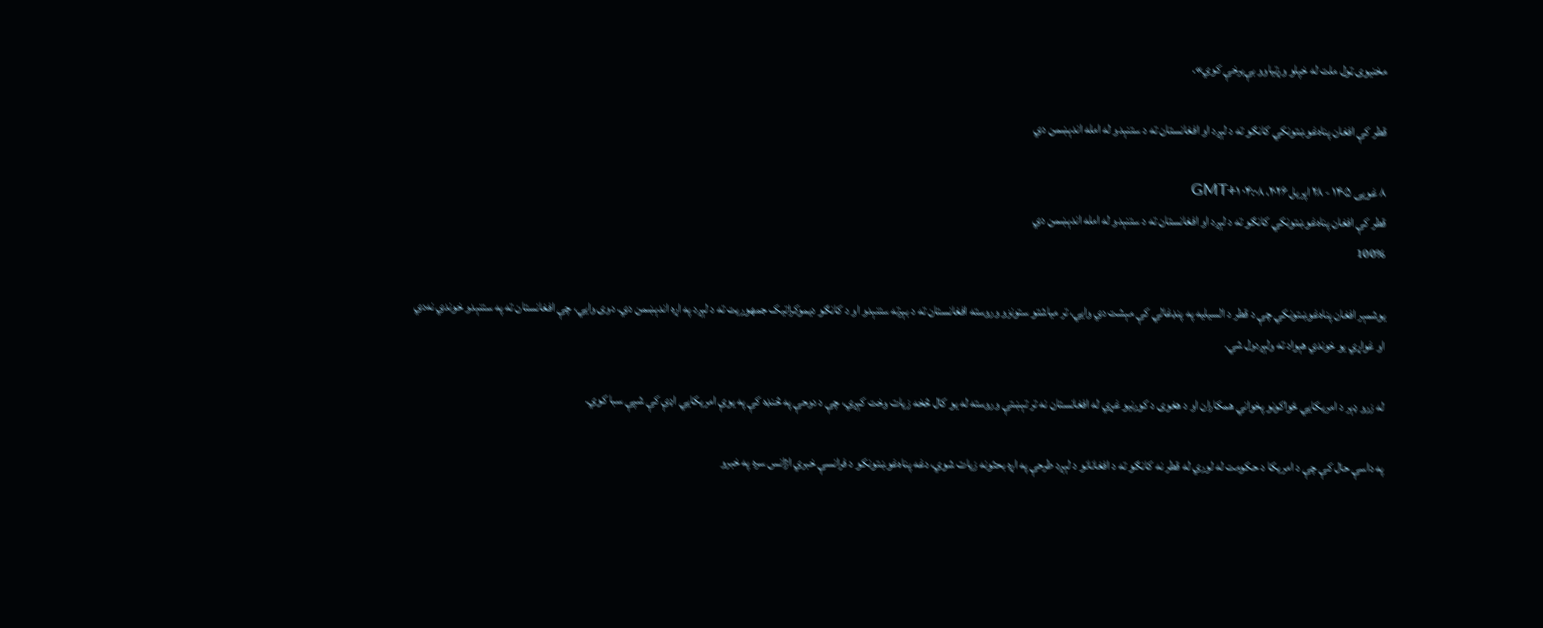مخنیوی ټول ملت له خپلو وړتیاوو بې‌‌برخې کوي».

قطر کې افغان پناه‌غوښتونکي کانګو ته د لېږد او افغانستان ته د ستنېدو له امله اندېښمن دي

۸ غویی ۱۴۰۵ - ۲۸ اپریل ۲۰۲۶، ۰۴:۰۸ GMT+۱
قطر کې افغان پناه‌غوښتونکي کانګو ته د لېږد او افغانستان ته د ستنېدو له امله اندېښمن دي
100%

یوشمېر افغان پناه‌غوښتونکي چې د قطر د السیلیه په پنډغالي کې مېشت دي وايي، تر میاشتو ستونزو وروسته افغانستان ته د بېرته ستنېدو او د کانګو دیموکراتیک جمهوریت ته د لېږد په اړه اندېښمن دي. دوی وايي، چې افغانستان ته په ستنېدو خوندي نه‌دي او غواړي یو خوندي هېواد ته ولېږدول شي.

له زرو ډېر د امریکايي ځواکونو پخواني همکاران او د هغوی د کورنیو غړي له افغانستان نه تر تېښتې وروسته له یو کال څخه زیات وخت کېږي، چې د دوحې په څنډه کې په یوې امریکايي اډې کې شپې سبا کوي.

په داسې حال کې چې د امریکا د حکومت له لوري له قطر نه کانګو ته د افغانانو د لېږد طرحې په اړه بحثونه زیات شوي، دغه پناه‌غوښتونکو د فرانسې خبري اژانس سره په خبرو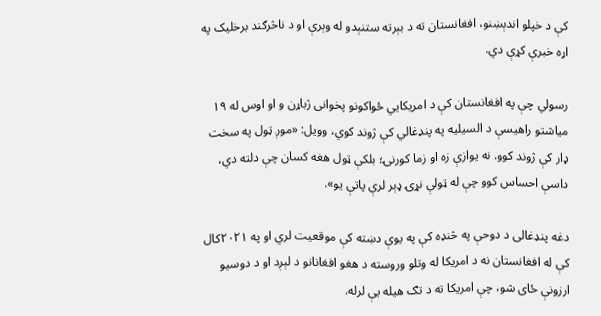کې د خپلو اندېښنو، افغانستان ته د بېرته ستنېدو له وېرې او د ناڅرګند برخلیک په اړه خبرې کړې دي.

رسولي چې په افغانستان کې د امریکايي ځواکونو پخوانی ژباړن و او اوس له ۱۹ میاشتو راهیسې د السیلیه په پنډغالي کې ژوند کوي، وویل: «موږ ټول په سخت ډار کې ژوند کوو. نه یوازې زه او زما کورنۍ؛ بلکې ټول هغه کسان چې دلته دي، داسې احساس کوو چې له ټولې نړۍ ډېر لرې پاتې یو».

دغه پنډغالی د دوحې په څنډه کې په یوې دښته کې موقعیت لري او په ۲۰۲۱کال کې له افغانستان نه د امریکا له وتلو وروسته د هغو افغانانو د لېږد او د دوسیو ارزونې ځای شو، چې امریکا ته د تګ هیله یې لرله.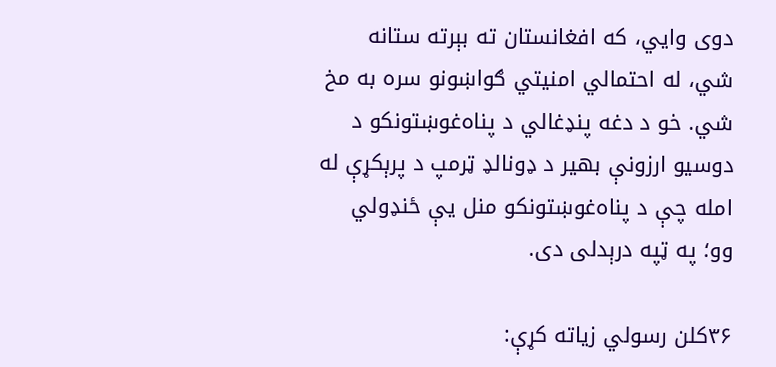دوی وايي، که افغانستان ته بېرته ستانه شي، له احتمالي امنیتي ګواښونو سره به مخ شي. خو د دغه پنډغالي د پناه‌غوښتونکو د دوسیو ارزونې بهیر د ډونالډ ټرمپ د پرېکړې له امله چې د پناه‌غوښتونکو منل یې ځنډولي وو؛ په ټپه درېدلی دی.

۳۶کلن رسولي زیاته کړې: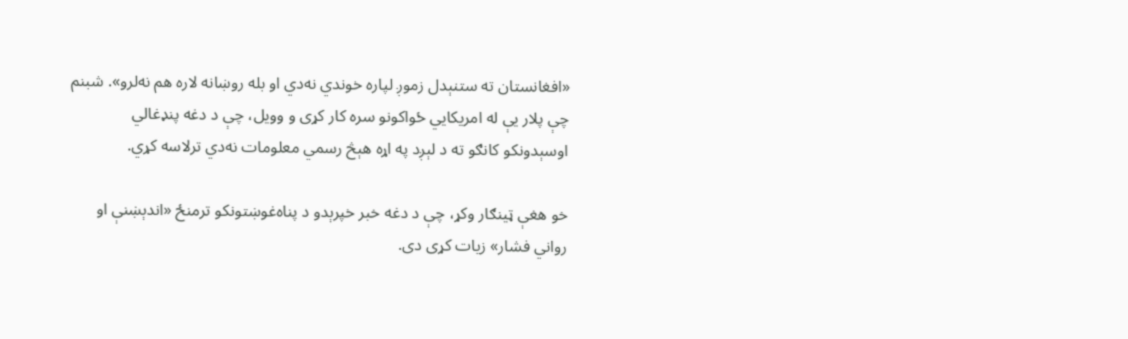«افغانستان ته ستنېدل زموږ لپاره خوندي نه‌دي او بله روښانه لاره هم نه‌لرو». شبنم چې پلار یې له امریکايي ځواکونو سره کار کړی و وویل، چې د دغه پنډغالي اوسېدونکو کانګو ته د لېږد په اړه هېڅ رسمي معلومات نه‌دي ترلاسه کړي.

خو هغې ټینګار وکړ، چې د دغه خبر خپرېدو د پناه‌غوښتونکو ترمنځ «اندېښنې او رواني فشار» زیات کړی دی.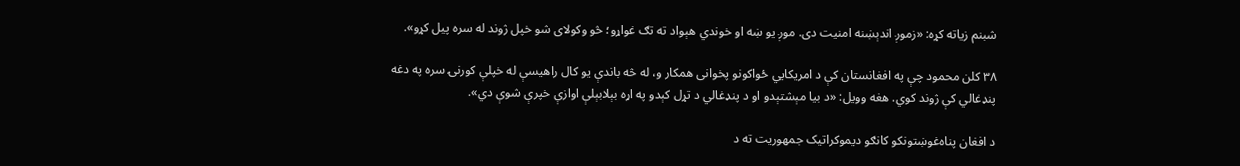شبنم زیاته کړه: «زموږ اندېښنه امنیت دی. موږ یو ښه او خوندي هېواد ته تګ غواړو؛ څو وکولای شو خپل ژوند له سره پیل کړو».

۳۸ کلن محمود چې په افغانستان کې د امریکايي ځواکونو پخوانی همکار و، له څه باندې یو کال راهیسې له خپلې کورنۍ سره په دغه پنډغالي کې ژوند کوي. هغه وویل: «د بیا مېشتېدو او د پنډغالي د تړل کېدو په اړه بېلابېلې اوازې خپرې شوې دي».

د افغان پناه‌غوښتونکو کانګو دیموکراتیک جمهوریت ته د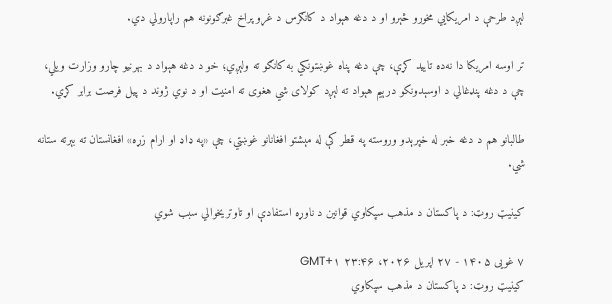لېږد طرحې د امریکايي مخورو څېرو او د دغه هېواد د کانګرس د غړو پراخ غبرګونونه هم راپارولي دي.

تر اوسه امریکا دا نه‌ده تایید کړې، چې دغه پناه غوښتونکي به کانګو ته ولېږي؛ خو د دغه هېواد د بهرنیو چارو وزارت ویلي، چې د دغه پنډغالي د اوسېدونکو درېیم هېواد ته لېږد کولای شي هغوی ته امنیت او د نوي ژوند د پیل فرصت برابر کړي.

طالبانو هم د دغه خبر له خپرېدو وروسته په قطر کې له مېشتو افغانانو غوښتي، چې «په ډاډ او ارام زړه» افغانستان ته بېرته ستانه شي.

کینیټ روټ: د پاکستان د مذهب سپکاوي قوانین د ناوړه استفادې او تاوتریخوالي سبب شوي

۷ غویی ۱۴۰۵ - ۲۷ اپریل ۲۰۲۶، ۲۳:۴۶ GMT+۱
کینیټ روټ: د پاکستان د مذهب سپکاوي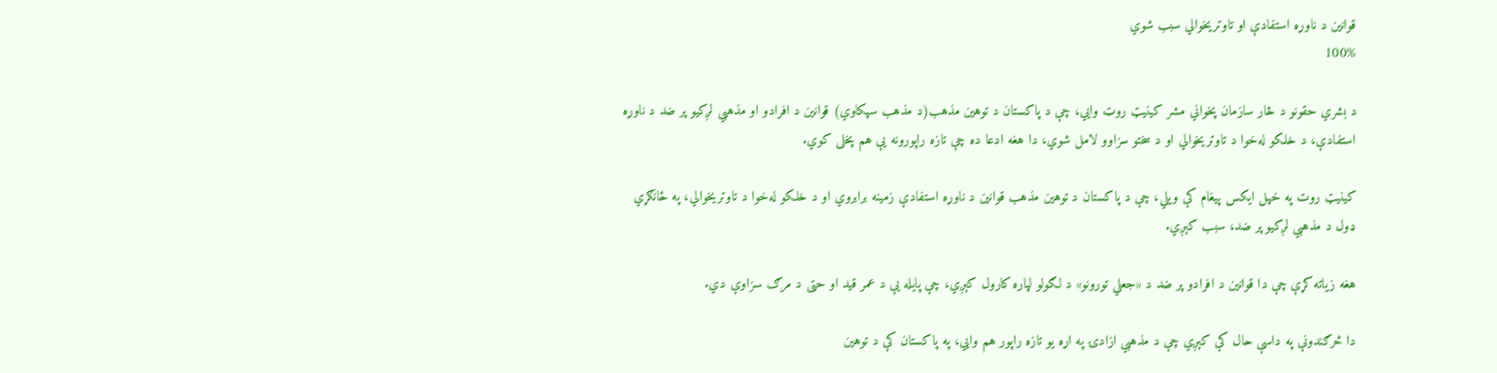قوانین د ناوړه استفادې او تاوتریخوالي سبب شوي
100%

د بشري حقونو د څار سازمان پخواني مشر کینیټ روټ وایي، چې د پاکستان د توهین مذهب(د مذهب سپکاوي) قوانین د افرادو او مذهبي لږکیو پر ضد د ناوړه استفادې، د خلکو له‌خوا د تاوتریخوالي او د سختو سزاوو لامل شوي، دا هغه ادعا ده چې تازه راپورونه یې هم پخلی کوي.

کینیټ روت په خپل ایکس پیغام کې ویلي، چې د پاکستان د توهین مذهب قوانین د ناوړه استفادې زمینه برابروي او د خلکو له‌خوا د تاوتریخوالي، په ځانګړي ډول د مذهبي لږکیو پر ضد، سبب کېږي.

هغه زیاته کړې چې دا قوانین د افرادو پر ضد د «جعلي تورونو» د لګولو لپاره کارول کېږي، چې پایله یې د عمر قید او حتی د مرګ سزاوې دي.

دا څرګندونې په داسې حال کې کېږي چې د مذهبي ازادۍ په اړه یو تازه راپور هم وايي، په پاکستان کې د توهین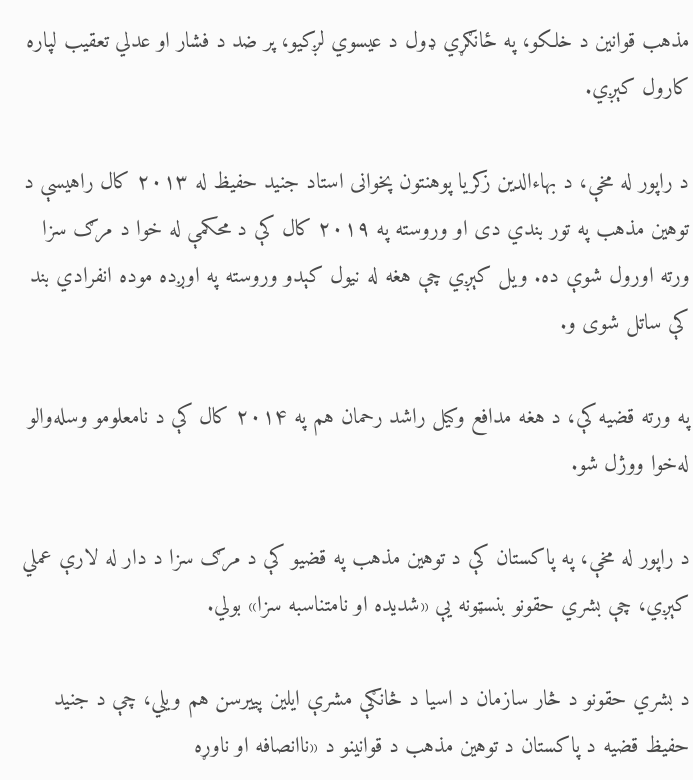مذهب قوانین د خلکو، په ځانګړي ډول د عیسوي لږکیو، پر ضد د فشار او عدلي تعقیب لپاره کارول کېږي.

د راپور له مخې، د بهاء‌الدین زکریا پوهنتون پخوانی استاد جنید حفیظ له ۲۰۱۳ کال راهیسې د توهین مذهب په تور بندي دی او وروسته په ۲۰۱۹ کال کې د محکمې له خوا د مرګ سزا ورته اورول شوې ده. ویل کېږي چې هغه له نیول کېدو وروسته په اوږده موده انفرادي بند کې ساتل شوی و.

په ورته قضیه کې، د هغه مدافع وکیل راشد رحمان هم په ۲۰۱۴ کال کې د نامعلومو وسله‌والو له‌خوا ووژل شو.

د راپور له مخې، په پاکستان کې د توهین مذهب په قضیو کې د مرګ سزا د دار له لارې عملي کېږي، چې بشري حقونو بنسټونه یې «شدیده او نامتناسبه سزا» بولي.

د بشري حقونو د څار سازمان د اسیا د څانګې مشرې ایلین پییرسن هم ویلي، چې د جنید حفیظ قضیه د پاکستان د توهین مذهب د قوانینو د «ناانصافه او ناوړه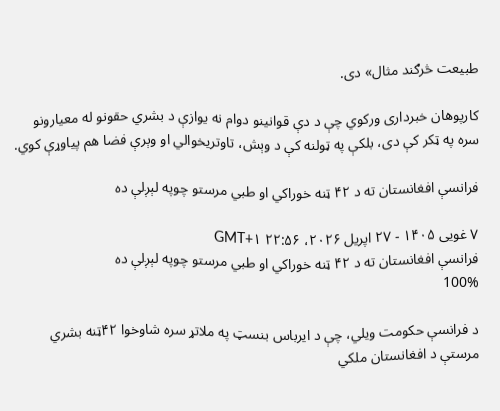طبیعت څرګند مثال» دی.

کارپوهان خبرداری ورکوي چې د دې قوانینو دوام نه یوازې د بشري حقونو له معیارونو سره په ټکر کې دی، بلکې په ټولنه کې د وېش، تاوتریخوالي او وېرې فضا هم پیاوړې کوي.

فرانسې افغانستان ته د ۴۲ ټنه خوراکي او طبي مرستو چوپه لېږلې ده

۷ غویی ۱۴۰۵ - ۲۷ اپریل ۲۰۲۶، ۲۲:۵۶ GMT+۱
فرانسې افغانستان ته د ۴۲ ټنه خوراکي او طبي مرستو چوپه لېږلې ده
100%

د فرانسې حکومت ویلي، چې د ایرباس بنسټ په ملاتړ سره شاوخوا ۴۲ټنه بشري مرستې د افغانستان ملکي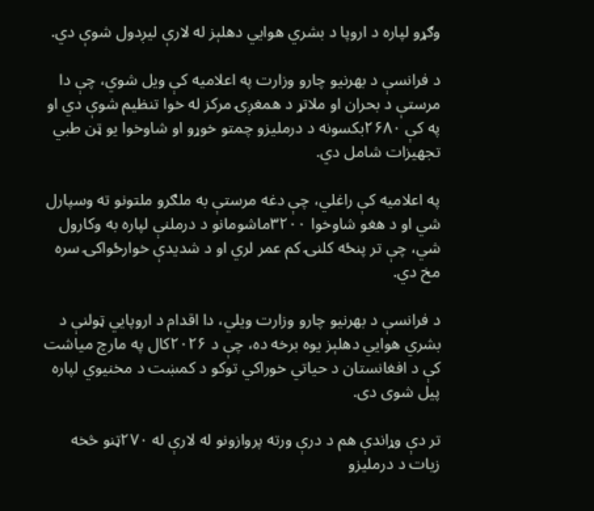وګړو لپاره د اروپا د بشري هوايي دهلېز له لارې لیږدول شوې دي.

د فرانسې د بهرنیو چارو وزارت په اعلامیه کې ویل شوي، چې دا مرستې د بحران او ملاتړ د همغږۍ مرکز له خوا تنظیم شوې دي او په کې ۲۶۸۰بکسونه د درملیزو چمتو خوړو او شاوخوا یو ټن طبي تجهیزات شامل دي.

په اعلامیه کې راغلي، چې دغه مرستې به ملګرو ملتونو ته وسپارل شي او د هغو شاوخوا ۳۲۰۰ماشومانو د درملنې لپاره به وکارول شي، چې تر پنځه کلنۍ کم عمر لري او د شدیدې خوارځواکۍ سره مخ دي.

د فرانسې د بهرنیو چارو وزارت ویلي، دا اقدام د اروپايي ټولنې د بشري هوايي دهلېز یوه برخه ده، چې د ۲۰۲۶کال په مارچ میاشت کې د افغانستان د حیاتي خوراکي توکو د کمښت د مخنیوي لپاره پیل شوی دی.

تر دې وړاندې هم د درې ورته پروازونو له لارې له ۲۷۰ټنو څخه زیات د درملیزو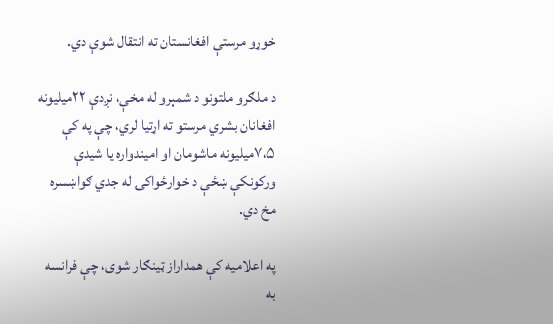خوړو مرستې افغانستان ته انتقال شوې دي.

د ملګرو ملتونو د شمېرو له مخې، نږدې ۲۲میلیونه افغانان بشري مرستو ته اړتیا لري، چې په کې ۷،۵میلیونه ماشومان او امیندواره یا شیدې ورکونکې ښځې د خوارځواکۍ له جدي ګواښسره مخ دي.

په اعلامیه کې همداراز ټینګار شوی، چې فرانسه به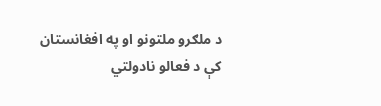د ملګرو ملتونو او په افغانستان کې د فعالو نادولتي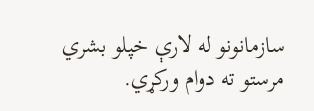سازمانونو له لارې خپلو بشري مرستو ته دوام ورکړي.